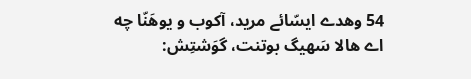54 وهدے ایسّائے مرید، آکوب و یوهَنّا چه اے هالا سَهیگ بوتنت، گوَشتِش: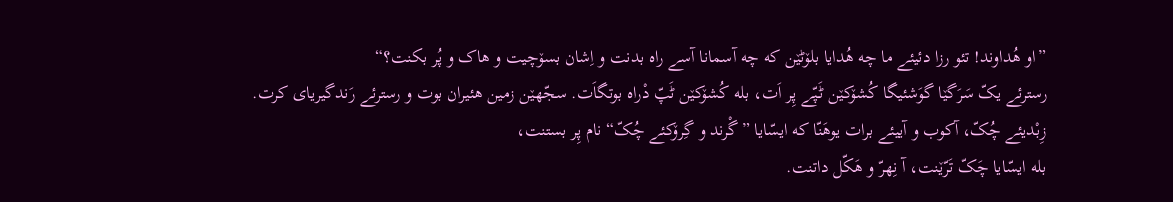”او هُداوند! تئو رزا دئیئے ما چه هُدایا بلۆٹێن که چه آسمانا آسے راه بدنت و اِشان بسۆچیت و هاک و پُر بکنت؟“
رسترئے یکّ سَرَگێا گوَشئیگا کُشۆکێن ٹَپّے پِر اَت، بله کُشۆکێن ٹَپّ دْراه بوتگاَت. سجّهێن زمین هئیران بوت و رسترئے رَندگیریای کرت.
زِبْدیئے چُکّ، آکوب و آییئے برات یوهَنّا که ایسّایا ”گْرند و گِرۆکئے چُکّ“ نام پِر بستنت،
بله ایسّایا چَکّ تَرّێنت، آ نِهرّ و هَکّل داتنت.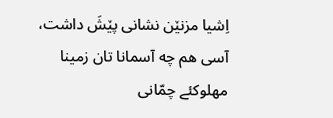اِشیا مزنێن نشانی پێشَ داشت، آسی هم چه آسمانا تان زمینا مهلوکئے چمّانی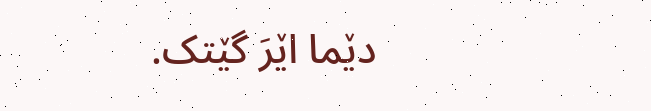دێما اێرَ گێتک.